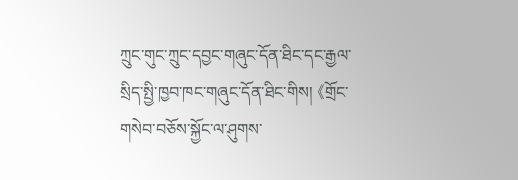ཀྲུང་གུང་ཀྲུང་དབྱང་གཞུང་དོན་ཐིང་དང་རྒྱལ་སྲིད་སྤྱི་ཁྱབ་ཁང་གཞུང་དོན་ཐིང་གིས། 《གྲོང་གསེབ་བཅོས་སྐྱོང་ལ་ཤུགས་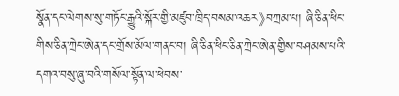སྣོན་དང་ལེགས་སུ་གཏོང་རྒྱུའི་སྐོར་གྱི་མཛུབ་ཁྲིད་བསམ་འཆར》བཀྲམ་པ། ཞི་ཅིན་ཕིང་གིས་ཅིན་ཀྲེང་ཨེན་དང་གྲོས་མོལ་གནང་བ། ཞི་ཅིན་ཕིང་ཅིན་ཀྲེང་ཨེན་གྱིས་བཤམས་པའི་དགའ་བསུ་ཞུ་བའི་གསོལ་སྟོན་ལ་ཕེབས་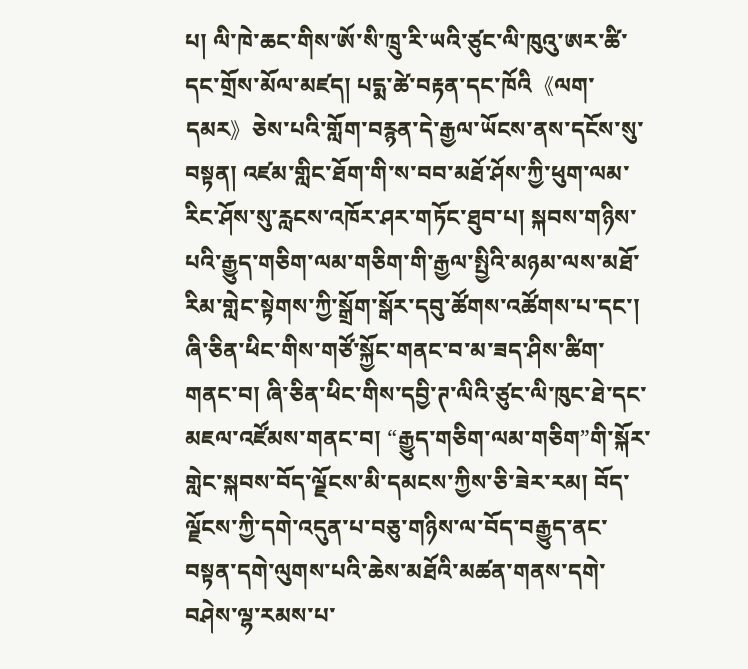པ། ལི་ཁེ་ཆང་གིས་ཨོ་སི་ཁྲུ་རི་ཡའི་ཙུང་ལི་ཁུའུ་ཨར་ཚི་དང་གྲོས་མོལ་མཛད། པདྨ་ཚེ་བརྟན་དང་ཁོའི《ལག་དམར》ཅེས་པའི་གློག་བརྙན་དེ་རྒྱལ་ཡོངས་ནས་དངོས་སུ་བསྟན། འཛམ་གླིང་ཐོག་གི་ས་བབ་མཐོ་ཤོས་ཀྱི་ཕུག་ལམ་རིང་ཤོས་སུ་རླངས་འཁོར་ཤར་གཏོང་ཐུབ་པ། སྐབས་གཉིས་པའི་རྒྱུད་གཅིག་ལམ་གཅིག་གི་རྒྱལ་སྤྱིའི་མཉམ་ལས་མཐོ་རིམ་གླེང་སྟེགས་ཀྱི་སྒྲོག་སྒོར་དབུ་ཚོགས་འཚོགས་པ་དང་། ཞི་ཅིན་ཕིང་གིས་གཙོ་སྐྱོང་གནང་བ་མ་ཟད་ཤིས་ཚིག་གནང་བ། ཞི་ཅིན་ཕིང་གིས་དབྱི་ཊ་ལིའི་ཙུང་ལི་ཁུང་ཐེ་དང་མཇལ་འཛོམས་གནང་བ། “རྒྱུད་གཅིག་ལམ་གཅིག”གི་སྐོར་གླེང་སྐབས་བོད་ལྗོངས་མི་དམངས་ཀྱིས་ཅི་ཟེར་རམ། བོད་ལྗོངས་ཀྱི་དགེ་འདུན་པ་བཅུ་གཉིས་ལ་བོད་བརྒྱུད་ནང་བསྟན་དགེ་ལུགས་པའི་ཆེས་མཐོའི་མཚན་གནས་དགེ་བཤེས་ལྷ་རམས་པ་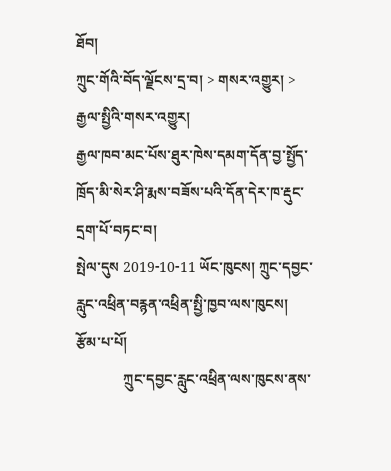ཐོབ།
ཀྲུང་གོའི་བོད་ལྗོངས་དྲ་བ། > གསར་འགྱུར། > རྒྱལ་སྤྱིའི་གསར་འགྱུར།
རྒྱལ་ཁབ་མང་པོས་ཐུར་ཁེས་དམག་དོན་བྱ་སྤྱོད་ཁྲོད་མི་སེར་ཤི་རྨས་བཟོས་པའི་དོན་དེར་ཁ་རྡུང་དྲག་པོ་བཏང་བ།
སྤེལ་དུས 2019-10-11 ཡོང་ཁུངས། ཀྲུང་དབྱང་རླུང་འཕྲིན་བརྙན་འཕྲིན་སྤྱི་ཁྱབ་ལས་ཁུངས། རྩོམ་པ་པོ།
             ཀྲུང་དབྱང་རླུང་འཕྲིན་ལས་ཁུངས་ནས་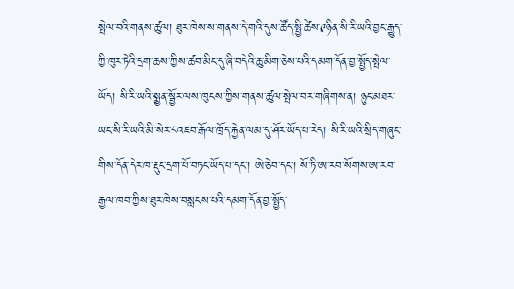སྤེལ་བའི་གནས་ཚུལ། ཐུར་ཁེས་ས་གནས་དེ་གའི་དུས་ཚོད་སྤྱི་ཚེས་༩ཉིན་སི་རི་ཡའི་བྱང་རྒྱུད་ཀྱི་ཁུར་ཏེའི་དྲག་ཆས་ཀྱིས་ཚབ་མིང་དུ་ཞི་བདེའི་ཆུ་མིག་ཅེས་པའི་དམག་དོན་བྱ་སྤྱོད་སྤེལ་ཡོད། སི་རི་ཡའི་སྨྱན་སྦྱོར་ལས་ཁུངས་ཀྱིས་གནས་ཚུལ་སྤེལ་བར་གཞིགས་ན། ཉུང་མཐར་ཡང་སི་རི་ཡའི་མི་སེར་༨འཇབ་རྒོལ་ཁྲོད་རྐྱེན་ལམ་དུ་ཤོར་ཡོད་པ་རེད། སི་རི་ཡའི་སྲིད་གཞུང་གིས་དོན་དེར་ཁ་རྡུང་དྲག་པོ་བཏང་ཡོད་པ་དང་། ཨེ་ཅེབ་དང་། སོ་ཏི་ཨ་རབ་སོགས་ཨ་རབ་རྒྱལ་ཁབ་ཀྱིས་ཐུར་ཁེས་བསླངས་པའི་དམག་དོན་བྱ་སྤྱོད་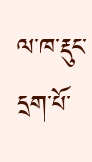ལ་ཁ་རྡུང་དྲག་པོ་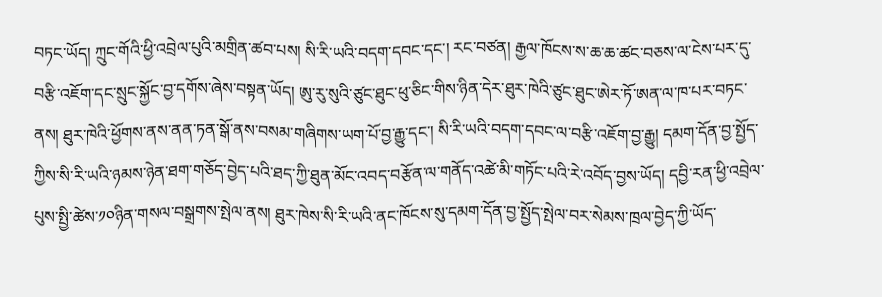བཏང་ཡོད། ཀྲུང་གོའི་ཕྱི་འབྲེལ་པུའི་མགྲིན་ཚབ་པས། སི་རི་ཡའི་བདག་དབང་དང་། རང་བཙན། རྒྱལ་ཁོངས་ས་ཆ་ཆ་ཚང་བཅས་ལ་ངེས་པར་དུ་བརྩི་འཇོག་དང་སྲུང་སྐྱོང་བྱ་དགོས་ཞེས་བསྟན་ཡོད། ཨུ་རུ་སུའི་ཙུང་ཐུང་ཕུ་ཅིང་གིས་ཉིན་དེར་ཐུར་ཁེའི་ཙུང་ཐུང་ཨེར་ཏོ་ཨན་ལ་ཁ་པར་བཏང་ནས། ཐུར་ཁེའི་ཕྱོགས་ནས་ནན་ཏན་སྒོ་ནས་བསམ་གཞིགས་ཡག་པོ་བྱ་རྒྱུ་དང་། སི་རི་ཡའི་བདག་དབང་ལ་བརྩི་འཇོག་བྱ་རྒྱུ། དམག་དོན་བྱ་སྤྱོད་ཀྱིས་སི་རི་ཡའི་ཉམས་ཉེན་ཐག་གཅོད་བྱེད་པའི་ཐད་ཀྱི་ཐུན་མོང་འབད་བརྩོན་ལ་གནོད་འཚེ་མི་གཏོང་པའི་རེ་འབོད་བྱས་ཡོད། དབྱི་རན་ཕྱི་འབྲེལ་པུས་སྤྱི་ཚེས་༡༠ཉིན་གསལ་བསྒྲགས་སྤེལ་ནས། ཐུར་ཁེས་སི་རི་ཡའི་ནང་ཁོངས་སུ་དམག་དོན་བྱ་སྤྱོད་སྤེལ་བར་སེམས་ཁྲལ་བྱེད་ཀྱི་ཡོད་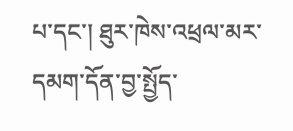པ་དང་། ཐུར་ཁེས་འཕྲལ་མར་དམག་དོན་བྱ་སྤྱོད་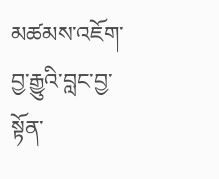མཚམས་འཇོག་བྱ་རྒྱུའི་བླང་བྱ་སྟོན་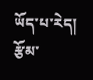ཡོད་པ་རེད།
རྩོམ་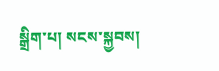སྒྲིག་པ། སངས་སྐྱབས།